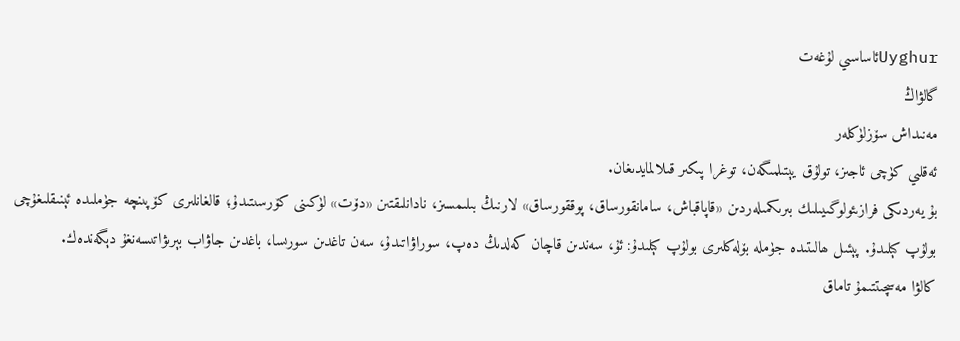Uyghurئاساسىي لۇغەت
گالۋاڭ
مەنىداش سۆزلۈكلەر
ئەقلىي كۈچى ئاجىز، تولۇق يېتىلمىگەن، توغرا پىكىر قىلالمايدىغان.
بۇ يەردىكى فرازىئولوگىيىلىك بىرىكمىلەردىن «قاپاقباش، سامانقورساق، پوققورساق» لارنىڭ بىلىمسىز، نادانلىقتىن «دۆت» لۈكىنى كۆرسىتىدۇ؛ قالغانلىرى كۆپىنچە جۈملىدە ئېنىقلىغۇچى بولۇپ كېلىدۇ. پېئىل ھالىتىدە جۈملە بۆلەكلىرى بولۇپ كېلىدۇ: ئۇ، سەندىن قاچان كەلدىڭ دەپ، سوراۋاتىدۇ، سەن تاغدىن سورىسا، باغدىن جاۋاب بېرىۋاتىسەنغۇ دېگەندەك.
كالۋا مەسچىتتىمۇ تاماق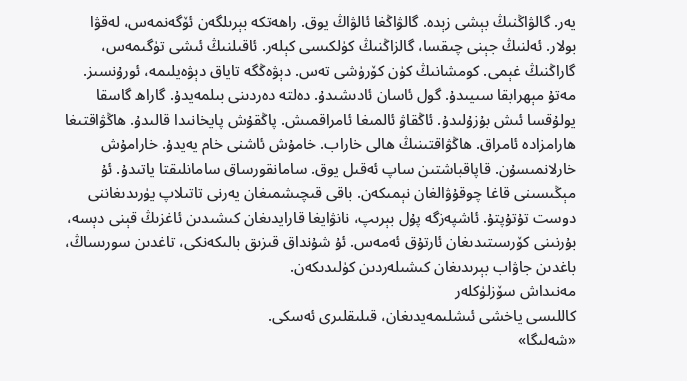يەر. گالۋاڭنىڭ بېشى زېدە. گالۋاڭغا ئالۋاڭ يوق. راھەتكە بېرىلگەن ئۆگەنمەس، لەقۋا بولار. ئەلنىڭ جېنى چىقسا، گالزاڭنىڭ كۈلكىسى كېلەر. ئاقىلنىڭ ئىشى تۈگىمەس، گاراڭنىڭ غېمى. كومشانىڭ كۈن كۆرۈشى تەس. دېۋەڭگە تاياق دېۋەيلىمە، ئورۇنسىز. مەتۇ مېھرابقا سىيىدۇ. گول ئاسان ئادىشىدۇ. دەلتە دەردىنى بىلمەيدۇ. گاراھ گاسقا يولۇقسا ئىش بۇزۇلىدۇ. ئاڭقاۋ ئالمىغا ئامراقمىش. پاڭقۇش پايخانىدا قالىدۇ. ھاڭۋاقتىغا ھارامزادە ئامراق. ھاڭۋاقتىنىڭ ھالى خاراب. خامۇش ئاشنى خام يەيدۇ. خارامۇش خارلانمىسۇن. قاپاقباشتىن ساپ ئەقىل يوق. سامانقورساق سامانلىقتا ياتىدۇ. ئۇ مېڭىسىنى قاغا چوقۇۋالغان نېمىكەن. باقى قىچىشمىغان يەرنى تاتىلاپ يۈرىدىغاننى دوست تۇتۇپتۇ. ئاشپەزگە پۇل بېرىپ، نانۋايغا قارايدىغان كىشىدىن ئاغزىڭ قېنى دېسە، بۇرنىنى كۆرسىتىدىغان ئارتۇق ئەمەس. ئۇ شۇنداق قىزىق بالىكەنكى، تاغدىن سورىساڭ، باغدىن جاۋاب بېرىدىغان كىشىلەردىن كۈلىدىكەن.
مەنىداش سۆزلۈكلەر
كاللىسى ياخشى ئىشلىمەيدىغان، قىلىقلىرى ئەسكى.
«شەلىگا»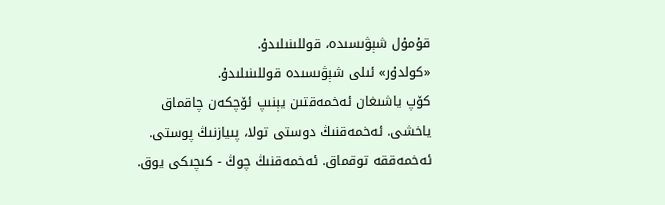قۇمۇل شېۋىسىدە، قوللىنىلىدۇ.
«كولدۇر» ئىلى شېۋىسىدە قوللىنىلىدۇ.
كۆپ ياشىغان ئەخمەقتىن يېنىپ ئۆچكەن چاقماق ياخشى. ئەخمەقنىڭ دوستى تولا، پىيازنىڭ پوستى. ئەخمەققە توقماق. ئەخمەقنىڭ چوڭ - كىچىكى يوق.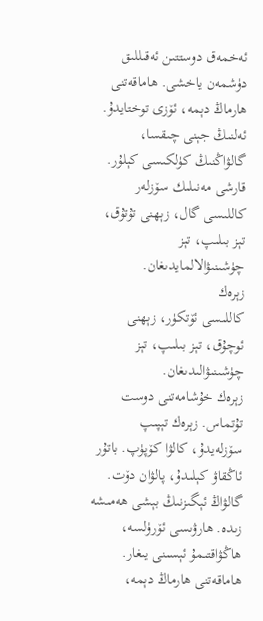ئەخمەق دوستتىن ئەقىللىق دۈشمەن ياخشى. ھاماقەتنى ھارماڭ دېمە، ئۆزى توختايدۇ. ئەلنىڭ جېنى چىقسا، گالۋاڭنىڭ كۈلكىسى كېلۇر.
قارشى مەنىلىك سۆزلەر
كاللىسى گال، زېھنى تۇتۇق، تېز بىلىپ، تېز چۈشىنىۋالالمايدىغان.
زېرەك
كاللىسى ئۆتكۈر، زېھنى ئوچۇق، تېز بىلىپ، تېز چۈشىنىۋالىدىغان.
زېرەك خۇشامەتنى دوست تۇتماس. زېرەك تېپىپ سۆزلەيدۇ، كالۋا كۆپۈپ. باتۇر ئاڭقاۋ كېلىدۇ، پالۋان دۆت. گالۋاڭ ئېگىزنىڭ بېشى ھەمىشە زىدە. ھارۋىسى ئۆرۈلسە، ھاڭۋاقتىمۇ ئېسىنى يىغار. ھاماقەتنى ھارماڭ دېمە،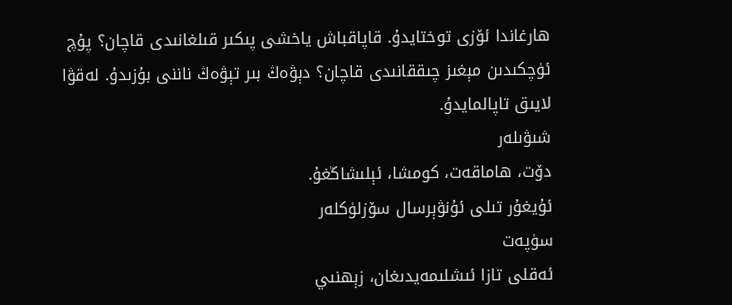ھارغاندا ئۆزى توختايدۇ. قاپاقباش ياخشى پىكىر قىلغانىدى قاچان؟ پۇچ ئۈچكىدىن مېغىز چىققانىدى قاچان؟ دېۋەڭ بىر تېۋەڭ ناننى بۇزىدۇ. لەقۋا لايىق تاپالمايدۇ.
شىۋىلەر
دۆت، ھاماقەت، كومشا، ئېلىشاڭغۇ.
ئۇيغۇر تىلى ئۇنۋېرسال سۆزلۈكلەر
سۈپەت
ئەقلى تازا ئىشلىمەيدىغان، زېھنىي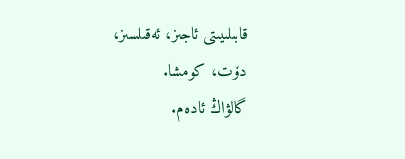قابىلىيىتى ئاجىز، ئەقىلسىز، دۆت، كومشا.
گالۋاڭ ئادەم.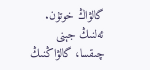گالۋاڭ خوتۇن.
ئەلنىڭ جېنى چىقسا، گالۋاڭنىڭ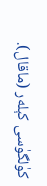كۈلگۈسى كېلەر (ماقال).